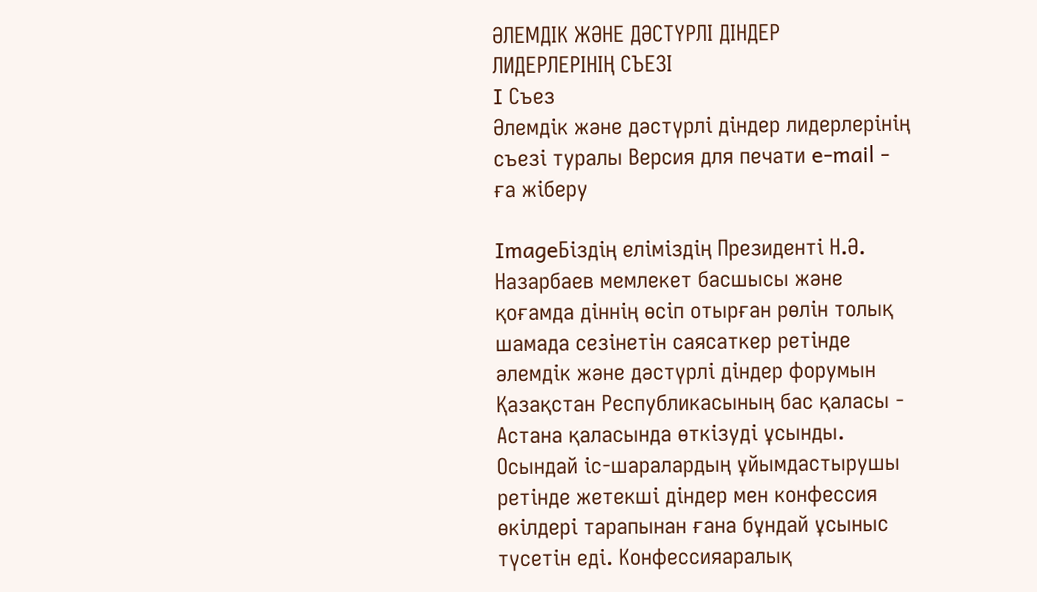ӘЛЕМДIK ЖӘНЕ ДӘСТҮРЛI ДIНДЕР
ЛИДЕРЛЕРIНIҢ СЪЕЗI
I Съез
Әлемдік және дәстүрлі діндер лидерлерінің съезі туралы Версия для печати e-mail - ға жіберу

ImageБіздің еліміздің Президенті Н.Ә. Назарбаев мемлекет басшысы және қоғамда діннің өсіп отырған рөлін толық шамада сезінетін саясаткер ретінде әлемдік және дәстүрлі діндер форумын Қазақстан Республикасының бас қаласы - Астана қаласында өткізуді ұсынды. Осындай іс-шаралардың ұйымдастырушы ретінде жетекші діндер мен конфессия өкілдері тарапынан ғана бұндай ұсыныс түсетін еді. Конфессияаралық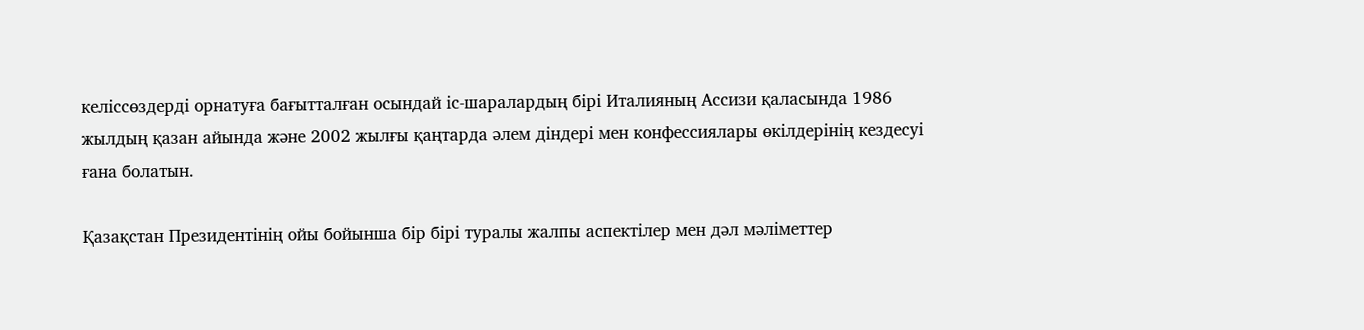келіссөздерді орнатуға бағытталған осындай іс-шаралардың бірі Италияның Ассизи қаласында 1986 жылдың қазан айында және 2002 жылғы қаңтарда әлем діндері мен конфессиялары өкілдерінің кездесуі ғана болатын.

Қазақстан Президентінің ойы бойынша бір бірі туралы жалпы аспектілер мен дәл мәліметтер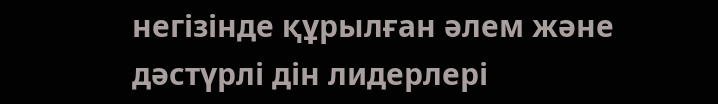негізінде құрылған әлем және дәстүрлі дін лидерлері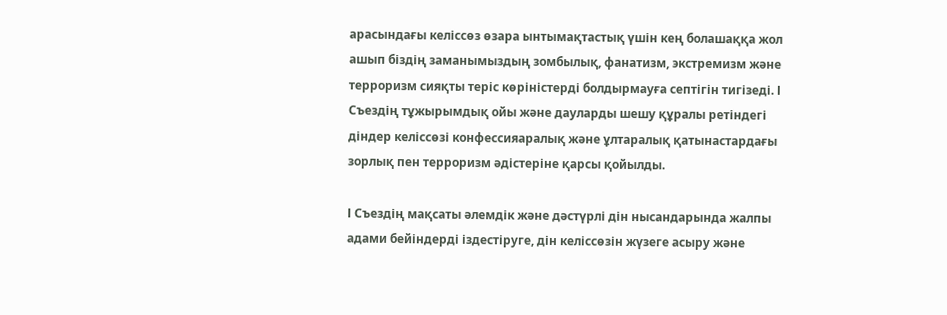арасындағы келіссөз өзара ынтымақтастық үшін кең болашаққа жол ашып біздің заманымыздың зомбылық, фанатизм, экстремизм және терроризм сияқты теріс көріністерді болдырмауға септігін тигізеді. І Съездің тұжырымдық ойы және дауларды шешу құралы ретіндегі діндер келіссөзі конфессияаралық және ұлтаралық қатынастардағы зорлық пен терроризм әдістеріне қарсы қойылды.

І Съездің мақсаты әлемдік және дәстүрлі дін нысандарында жалпы адами бейіндерді іздестіруге, дін келіссөзін жүзеге асыру және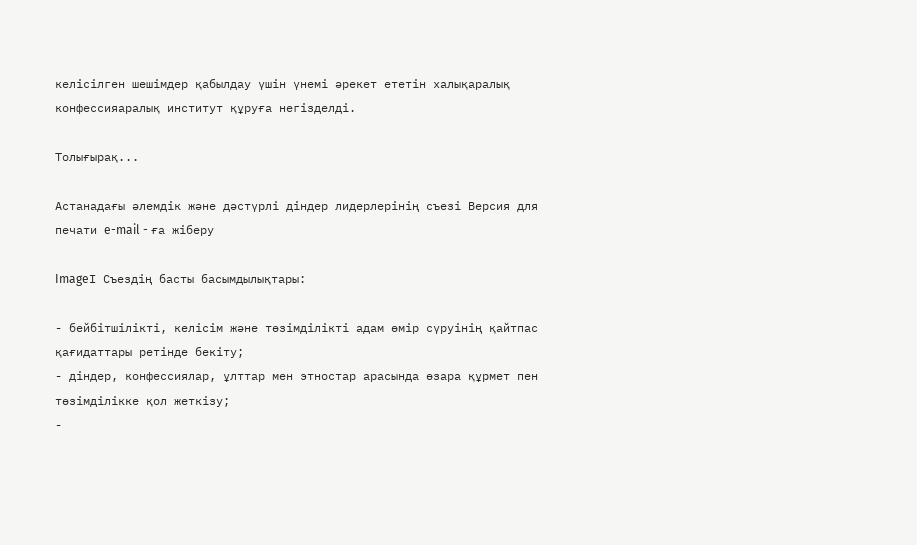келісілген шешімдер қабылдау үшін үнемі әрекет ететін халықаралық конфессияаралық институт құруға негізделді.

Толығырақ...

Астанадағы әлемдік және дәстүрлі діндер лидерлерінің съeзі Версия для печати e-mail - ға жіберу

ImageІ Съездің басты басымдылықтары:

- бейбітшілікті, келісім және төзімділікті адам өмір сүруінің қайтпас қағидаттары ретінде бекіту;
- діндер, конфессиялар, ұлттар мен этностар арасында өзара құрмет пен төзімділікке қол жеткізу;
-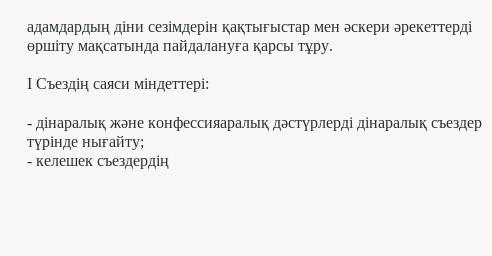адамдардың діни сезімдерін қақтығыстар мен әскери әрекеттерді өршіту мақсатында пайдалануға қарсы тұру.

І Съездің саяси міндеттері:

- дінаралық және конфессияаралық дәстүрлерді дінаралық съездер түрінде нығайту;
- келешек съездердің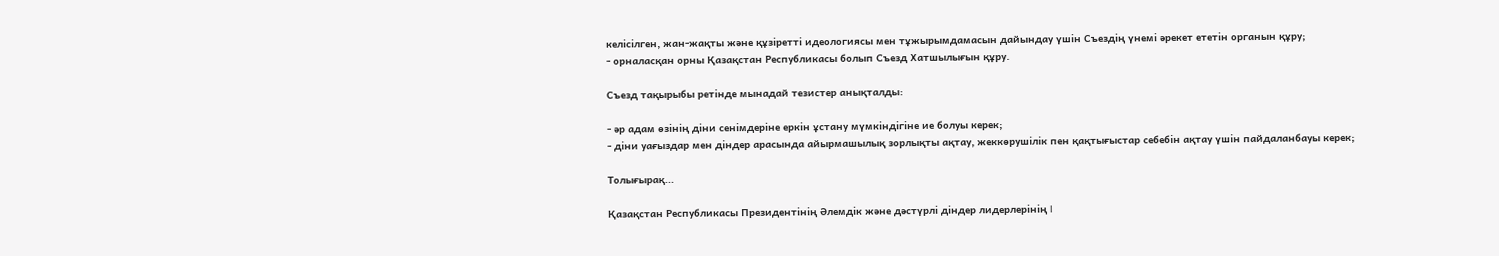келісілген, жан-жақты және құзіретті идеологиясы мен тұжырымдамасын дайындау үшін Съездің үнемі әрекет ететін органын құру;
- орналасқан орны Қазақстан Республикасы болып Съезд Хатшылығын құру.

Съезд тақырыбы ретінде мынадай тезистер анықталды:

- әр адам өзінің діни сенімдеріне еркін ұстану мүмкіндігіне ие болуы керек;
- діни уағыздар мен діндер арасында айырмашылық зорлықты ақтау, жеккөрушілік пен қақтығыстар себебін ақтау үшін пайдаланбауы керек;

Толығырақ...

Қазақстан Республикасы Президентінің Әлемдік және дәстүрлі діндер лидерлерінің I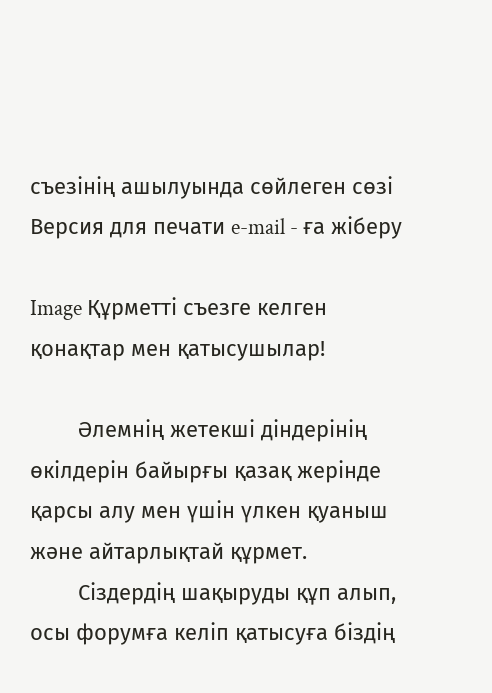съезінің ашылуында сөйлеген сөзі Версия для печати e-mail - ға жіберу

Image Құрметті съезге келген қонақтар мен қатысушылар!

        Әлемнің жетекші діндерінің өкілдерін байырғы қазақ жерінде қарсы алу мен үшін үлкен қуаныш және айтарлықтай құрмет.
        Сіздердің шақыруды құп алып, осы форумға келіп қатысуға біздің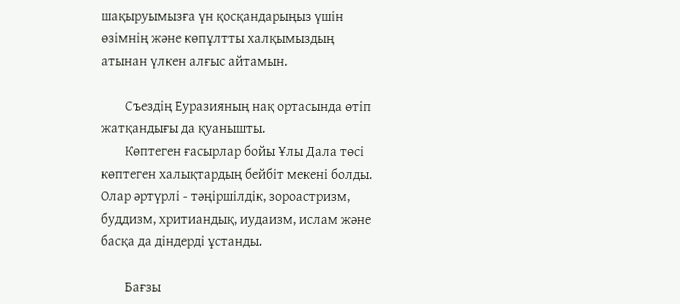шақыруымызға үн қосқандарыңыз үшін өзімнің және көпұлтты халқымыздың атынан үлкен алғыс айтамын.

        Съездің Еуразияның нақ ортасында өтіп жатқандығы да қуанышты.
        Көптеген ғасырлар бойы Ұлы Дала төсі көптеген халықтардың бейбіт мекені болды. Олар әртүрлі - тәңіршілдік, зороастризм, буддизм, хритиандық, иудаизм, ислам және басқа да діндерді ұстанды.

        Бағзы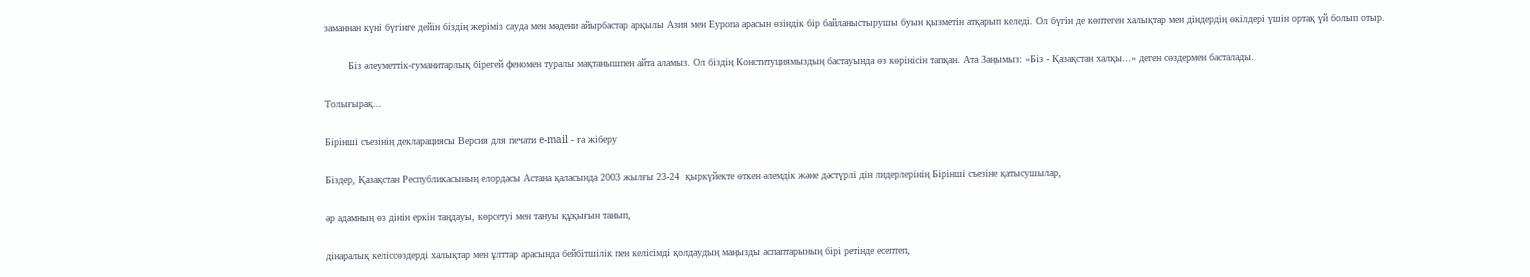заманнан күні бүгінге дейін біздің жеріміз сауда мен мәдени айырбастар арқылы Азия мен Еуропа арасын өзіндік бір байланыстырушы буын қызметін атқарып келеді. Ол бүгін де көптеген халықтар мен діндердің өкілдері үшін ортақ үй болып отыр.

        Біз әлеуметтік-гуманитарлық бірегей феномен туралы мақтанышпен айта аламыз. Ол біздің Конституциямыздың бастауында өз көрінісін тапқан. Ата Заңымыз: «Біз - Қазақстан халқы...» деген сөздермен басталады.

Толығырақ...

Бірінші съезінің декларациясы Версия для печати e-mail - ға жіберу

Біздер, Қазақстан Республикасының елордасы Астана қаласында 2003 жылғы 23-24  қыркүйекте өткен әлемдік және дәстүрлі дін лидерлерінің Бірінші съезіне қатысушылар,

әр адамның өз дінін еркін таңдауы, көрсетуі мен тануы құқығын танып,

дінаралық келіссөздерді халықтар мен ұлттар арасында бейбітшілік пен келісімді қолдаудың маңызды аспаптарының бірі ретінде есептеп,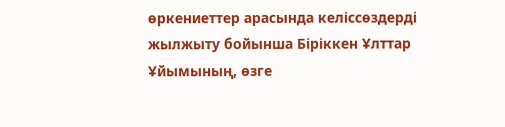өркениеттер арасында келіссөздерді жылжыту бойынша Біріккен Ұлттар Ұйымының, өзге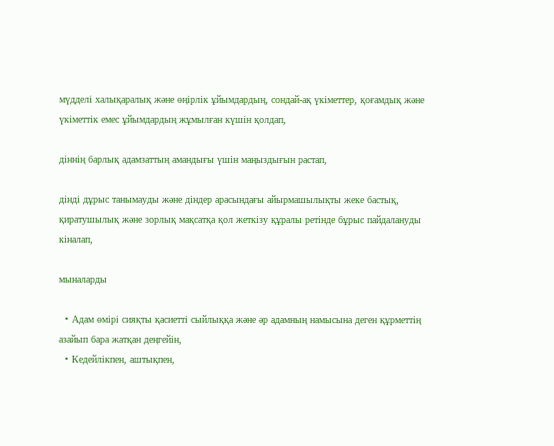мүдделі халықаралық және өңірлік ұйымдардың, сондай-ақ үкіметтер, қоғамдық және үкіметтік емес ұйымдардың жұмылған күшін қолдап,

діннің барлық адамзаттың амандығы үшін маңыздығын растап,

дінді дұрыс танымауды және діндер арасындағы айырмашылықты жеке бастық, қиратушылық және зорлық мақсатқа қол жеткізу құралы ретінде бұрыс пайдалануды кіналап,

мыналарды

  • Адам өмірі сияқты қасиетті сыйлыққа және әр адамның намысына деген құрметтің азайып бара жатқан деңгейін,
  • Кедейлікпен, аштықпен,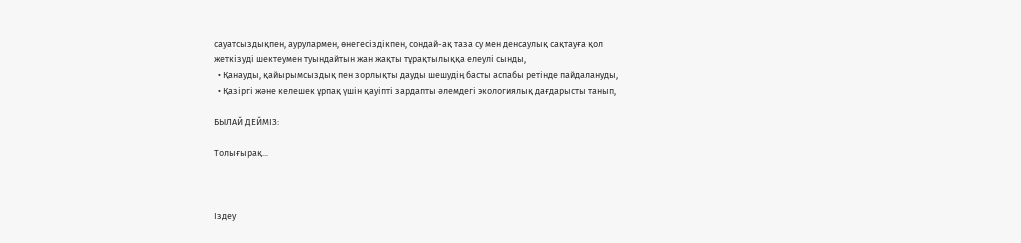сауатсыздықпен, аурулармен, өнегесіздікпен, сондай-ақ таза су мен денсаулық сақтауға қол жеткізуді шектеумен туындайтын жан жақты тұрақтылыққа елеулі сынды,
  • Қанауды, қайырымсыздық пен зорлықты дауды шешудің басты аспабы ретінде пайдалануды,
  • Қазіргі және келешек ұрпақ үшін қауіпті зардапты әлемдегі экологиялық дағдарысты танып,

БЫЛАЙ ДЕЙМІЗ:

Толығырақ...



Iздеу